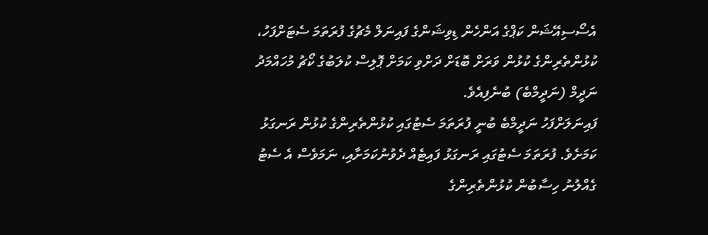އެސޯސިއޭޝަން ކަޕްގެ އަންހެން ޑިވިޝަންގެ ފައިނަލް މެޗުގެ ފުރަތަމަ ސެޓަށްފަހު، ކުޅުންތެރިންގެ ކުޅުން ވަރަށް ބޮޑަށް ދަށްވި ކަމަށް ޕޮލިސް ކުލަބުގެ ކޯޗު މުހައްމަދު ނަދީމް (ނަދީމްބެ) ބުނެފިއެވެ.
ފައިނަލަށްފަހު ނަދީމްބެ ބުނީ ފުރަތަމަ ސެޓުގައި ކުޅުންތެރިންގެ ކުޅުން ރަނގަޅު ކަމަށެވެ. ފުރަތަމަ ސެޓުގައި ރަނގަޅު ފައިޓެއް ދެވުނުކަމަށާއި، ނަމަވެސް އެ ސެޓު ގެއްލުނު ހިސާބުން ކުޅުންތެރިންގެ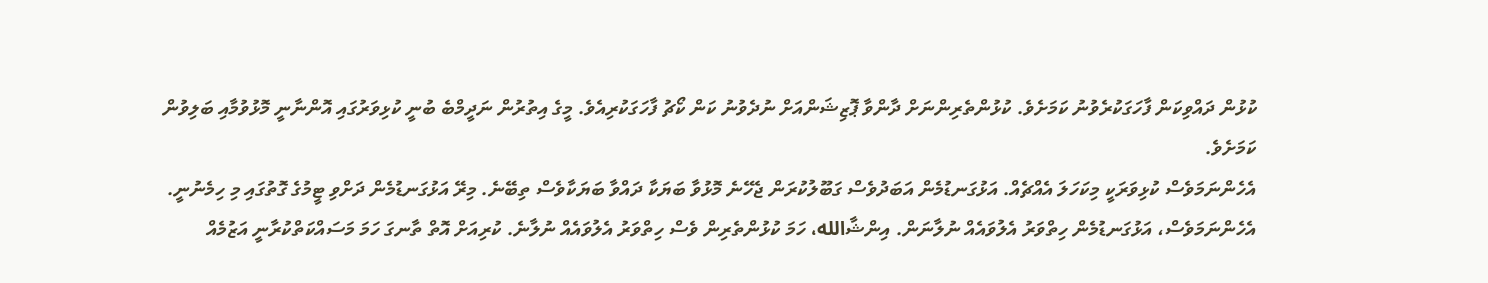ކުޅުން ދައްވިކަން ފާހަގަކުރެވުނު ކަމަށެވެ. ކުޅުންތެރިންނަށް ދާންވާ ޕޮޒިޝަންއަށް ނުދެވުނު ކަން ކޯޗު ފާހަގަކުރިއެވެ. މީގެ އިތުރުން ނަދީމްބެ ބުނީ ކުޅިވަރުގައި އޮންނާނީ މޮޅުވުމާއި ބަލިވުން ކަމަށެވެ.
އެހެންނަމަވެސް ކުޅިވަރަކީ މިކަހަލަ އެއްޗެއް. އަޅުގަނޑުމެން އަބަދުވެސް ގަބޫލުކުރަން ޖެހޭނެ މޮޅުވާ ބަޔަކާ ދައްވާ ބަޔަކާވެސް ތިބޭނެ. މިރޭ އަޅުގަނޑުމެން ދަށްވި ޓީމުގެ ގޮތުގައި މި ހިމެނުނީ. އެހެންނަމަވެސް، އަޅުގަނޑުމެން ހިތްވަރު އެލުވައެއް ނުލާނަން. އިންޝާالله، ހަމަ ކުޅުންތެރިން ވެސް ހިތްވަރު އެލުވައެއް ނުލާނެ. ކުރިއަށް އޮތް ތާނގަ ހަމަ މަސައްކަތްކުރާނީ އަޒުމެއް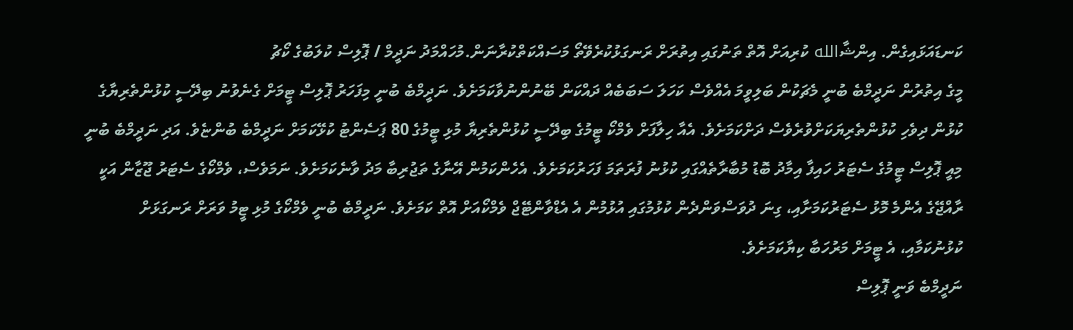ކަނޑައަޅައިގެން. އިންޝާالله ކުރިއަށް އޮތް ތަނުގައި އިތުރަށް ރަނގަޅުކުރެވޭތޯ މަސައްކަތްކުރާނަން.މުހައްމަދު ނަދީމް / ޕޮލިސް ކުލަބުގެ ކޯޗު
މީގެ އިތުރުން ނަދީމްބެ ބުނީ މެޗަކުން ބަލިވީމަ އެއްވެސް ކަހަލަ ސަބަބެއް ދައްކަން ބޭނުންނުވާކަމަށެވެ. ނަދީމްބެ ބުނީ މިފަހަރު ޕޮލިސް ޓީމަށް ގެނެވުނު ބިދޭސީ ކުޅުންތެރިޔާގެ ކުޅުން ދިވެހި ކުޅުންތެރިޔަކަށްވުރެވެސް ދަށްކަމަށެވެ. އެއާ ހިލާފަށް ވެމްކޯ ޓީމުގެ ބިދޭސީ ކުޅުންތެރިޔާ މުޅި ޓީމުގެ 80 ޕަސެންޓު ކުޅޭކަމަށް ނަދީމްބެ ބުންޏެވެ. އަދި ނަދީމްބެ ބުނީ މިއީ ޕޮލިސް ޓީމުގެ ސެޓަރު ހައިފާ އިމާދު ބޮޑު މުބާރާތެއްގައި ކުޅުނު ފުރަތަމަ ފަހަރުކަމަށެވެ. އެހެންކަމުން އޭނާގެ ތަޖުރިބާ މަދު ވާނެކަމަށެވެ. ނަމަވެސް، ވެމްކޯގެ ސެޓަރު ޖޫޒާން އަކީ ރާއްޖޭގެ އެންމެ މޮޅު ސެޓަރުކަމަށާއި، ގިނަ ދުވަސްވަންދެން ކުޅުމުގައި އުޅުމުން އެ އެޑްވާންޓޭޖް ވެމްކޯއަށް އޮތް ކަމަށެވެ. ނަދީމްބެ ބުނީ ވެމްކޯގެ މުޅި ޓީމު ވަރަށް ރަނގަޅަށް ކުޅުނުކަމާއި، އެ ޓީމަށް މަރުހަބާ ކިޔާކަމަށެވެ.
ނަދީމްބެ ވަނީ ޕޮލިސް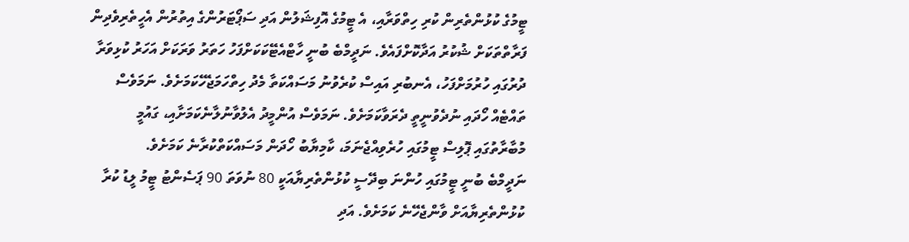ޓީމުގެ ކުޅުންތެރިން ކުރި ހިތްވަރާއި، އެ ޓީމުގެ އޮފިޝަލުން އަދި ސަޕޯޓަރުންގެ އިތުރުން އެހީތެރިވެދިން ފަރާތްތަކަށް ޝުކުރު އަދާކޮށްފައެވެ. ނަދީމްބެ ބުނީ ހާޓްއެޓޭކަކަށްފަހު ހަތަރު ވަރަކަށް އަހަރު ކުޅިވަރާ ދުރުގައި ހުރުމަށްފަހު، އެނބުރި އައިސް ކުރެވުނު މަސައްކަތާ މެދު ހިތްހަމަޖެހޭކަމަށެވެ. ނަމަވެސް ތައްޓެއް ހޯދައި ނުދެވުނީތީ ދެރަވާކަމަށެވެ. ނަމަވެސް އުންމީދު އެލުވާނުލާނެކަމަށާއި، ގައުމީ މުބާރާތުގައި ޕޮލިސް ޓީމުގައި ހުރެވިއްޖެނަމަ، ކާމިޔާބު ހޯދަން މަސައްކަތްކުރާނެ ކަމަށެވެ.
ނަދީމްބެ ބުނީ ޓީމުގައި ހުންނަ ބިދޭސީ ކުޅުންތެރިޔާއަކީ 80 ނުވަތަ 90 ޕަސެންޓު ޓީމު ލީޑު ކުރާ ކުޅުންތެރިޔާއަށް ވާންޖެހޭނެ ކަމަށެވެ. އަދި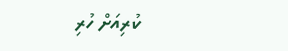ކުރިއަށް ހުރި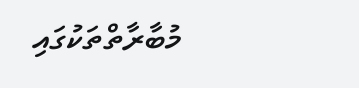މުބާރާތްތަކުގައި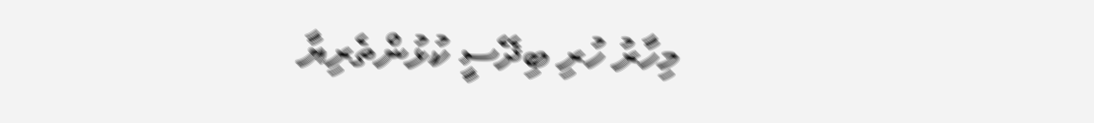މިހާރު ހުރި ބިދޭސީ ކުޅުންތެރިޔާ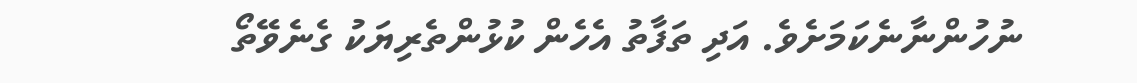ނުހުންނާނެކަމަށެވެ. އަދި ތަފާތު އެހެން ކުޅުންތެރިޔަކު ގެނެވޭތޯ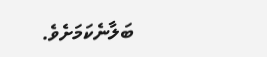ބަލާނެކަމަށެވެ.